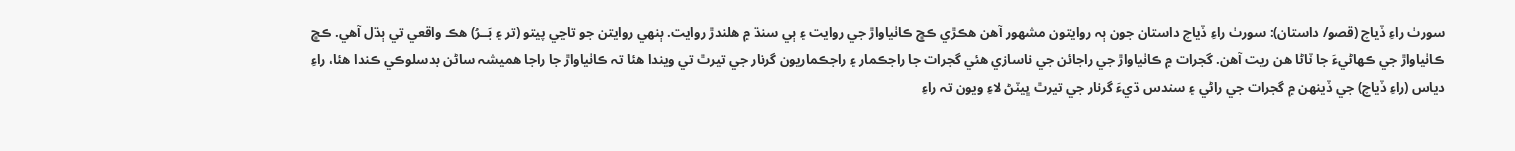سورٺ راءِ ڏياچ (قصو/ داستان): سورٺ راءِ ڏياچ داستان جون ٻہ روايتون مشھور آهن هڪڙي ڪڇ ڪاٺياواڙ جي روايت ۽ ٻي سنڌ ۾ هلندڙ روايت. ٻنهي روايتن جو تاڃي پيتو (تر ۽ بَــرُ) هڪ واقعي تي ٻڌل آهي. ڪڇ ڪاٺياواڙ جي ڪهاڻيءَ جا ٽاڻا هن ريت آهن. گجرات ۾ ڪاٺياواڙ جي راجائن جي ناسازي هئي گجرات جا راجڪمار ۽ راجڪماريون گرنار جي تيرٿ تي ويندا هئا تہ ڪاٺياواڙ جا راجا هميشہ ساڻن بدسلوڪي ڪندا هئا، راءِ دياس (راءِ ڏياچ) جي ڏينهن ۾ گجرات جي راڻي ۽ سندس ڌيءَ گرنار جي تيرٿ ڀيٽڻ لاءِ ويون تہ راءِ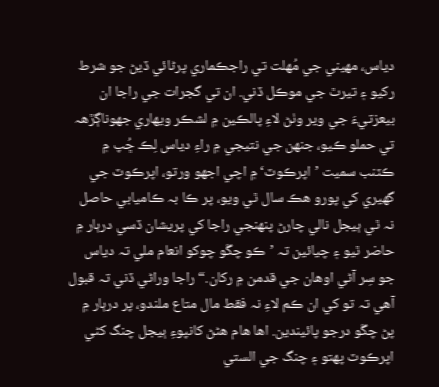دياس، مهيني جي مُهلت تي راجڪماري پرڻائي ڏيڻ جو شرط رکيو ۽ تيرٿ جي موڪل ڏني. ان تي گجرات جي راجا ان بيعزتيءَ جي وير وٺڻ لاءِ پالڪين ۾ لشڪر ويهاري جهوناڳڙھہ تي حملو ڪيو، جنهن جي نتيجي ۾ راءِ دياس لِڪ ڇُپ ۾ ڪٽنب سميت ’اپرڪوٽ‘ ۾ اچي اجهو ورتو، اپرڪوٽ جي گهيري کي پورو هڪ سال ٿي ويو، پر ڪا بہ ڪاميابي حاصل نہ ٿي ٻيجل نالي چارڻ پنھنجي راجا کي پريشان ڏسي درٻار ۾ حاضر ٿيو ۽ چيائين تہ ’ڪو چڱو چوکو انعام ملي تہ دياس جو سِر آڻي اوهان جي قدمن ۾ رکان.“ راجا وراڻي ڏني تہ قبول آهي تہ تو کي ان ڪم لاءِ نہ فقط مال متاع ملندو، پر درٻار ۾ پڻ چڱو درجو پائيندين. اها هام هڻڻ کانپوءِ ٻيجل چنگ کڻي اپرڪوٽ پهتو ۽ چنگ جي الستي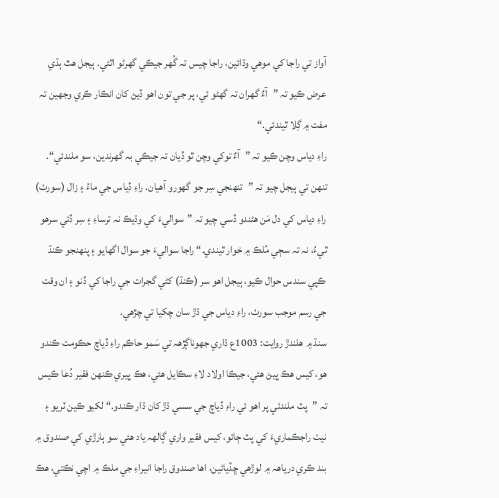آواز تي راجا کي موهي وڌائين، راجا چيس تہ گُهر جيڪي گهرڻو اٿئي. ٻيجل هٿ ٻڌي عرض ڪيو تہ ”آءٌ گهران تہ گهڻو ئي، پر جي تون اهو ڏيڻ کان انڪار ڪري وجهين تہ مفت ۾ گِلا ٿيندئي.“
راءِ دياس وچن ڪيو تہ ”آءٌ توکي وچن ٿو ڏيان تہ جيڪي بہ گهرندين، سو ملندئي“. تنهن تي ٻيجل چيو تہ ”تنھنجي سِر جو گهورو آهيان. راءِ ڏياس جي ماءُ ۽ زال (سورٺ) راءِ دياس کي دل مَن هڻندو ڏسي چيو تہ ”سواليءَ کي وڌيڪ نہ ترساءِ ۽ سِر ڏئي سرهو ٿيءُ، نہ تہ سڄي مُلڪ ۾ خوار ٿيندي.“ راجا سواليءَ جو سوال اگهايو ۽ پنهنجو ڪنڌ ڪپي سندس حوال ڪيو، ٻيجل اهو سر (ڪنڌ) کڻي گجرات جي راجا کي ڏنو ۽ ان وقت جي رسم موجب سورٺ، راءِ دياس جي ڌڙ سان چکيا تي چڙهي.
سنڌ ۾ هلندڙ روايت: 1003ع ڌاري جهوناڳڙھہ تي سَمو حاڪم راءِ ڏياچ حڪومت ڪندو هو، کيس هڪ ڀيڻ هئي، جيڪا اولاد لاءِ سڪايل هئي، هڪ ڀيري ڪنهن فقير دُعا ڪيس تہ ”پٽ ملندئي پر اهو ئي راءِ ڏياچ جي سسي ڌڙ کان ڌار ڪندو.“ لکيو ڪين ٽريو ۽ نيٺ راجڪماريءَ کي پٽ ڄائو، کيس فقير واري ڳالھہ ياد هئي سو ٻارڙي کي صندوق ۾ بند ڪري درياھہ ۾ لوڙهي ڇڏيائين، اها صندوق راجا انيراءِ جي ملڪ ۾ اچي نڪتي، هڪ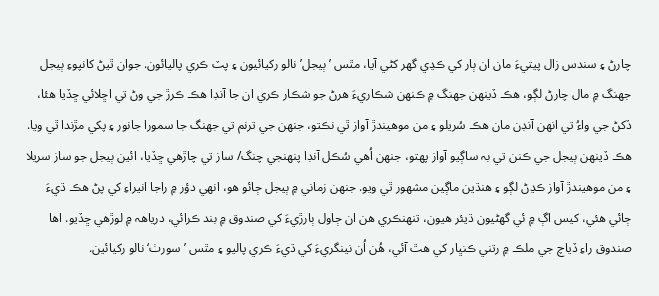چارڻ ۽ سندس زال پيتيءَ مان ان ٻار کي ڪڍي گهر کڻي آيا، مٿس ’ٻيجل’ نالو رکيائيون ۽ پٽ ڪري پاليائون. جوان ٿيڻ کانپوءِ ٻيجل جهنگ ۾ مال چارڻ لڳو، هڪ ڏينهن جهنگ ۾ ڪنهن شڪاريءَ هرڻ جو شڪار ڪري ان جا آنڊا هڪ ڪرڙ جي وڻ تي اڇلائي ڇڏيا هئا، ڏکڻ جي واءُ تي انهن آنڊن مان هڪ سُريلو ۽ من موهيندڙ آواز ٿي نڪتو، جنهن جي ترنم تي جهنگ جا سمورا جانور ۽ پکي مڙندا ٿي ويا. هڪ ڏينهن ٻيجل جي ڪنن تي بہ ساڳيو آواز پهتو، جنهن اُهي سُڪل آنڊا پنھنجي چنگ/ ساز تي چاڙهي ڇڏيا، ائين ٻيجل جو ساز سريلا ۽ من موهيندڙ آواز ڪڍڻ لڳو ۽ هنڌين ماڳين مشھور ٿي ويو. جنهن زماني ۾ ٻيجل ڄائو هو، انهي دؤر ۾ راجا انيراءِ کي پڻ هڪ ڌيءَ ڄائي هئي، کيس اڳ ۾ ئي گهڻيون ڌيئر هيون، تنهنڪري هن ان ڄاول ٻارڙيءَ کي صندوق ۾ بند ڪرائي، درياھہ ۾ لوڙهي ڇڏيو. اها صندوق راءِ ڏياچ جي ملڪ ۾ رتني ڪنڀار کي هٿ آئي، هُن اُن نينگريءَ کي ڌيءَ ڪري پاليو ۽ مٿس ’سورٺ‘ نالو رکيائين.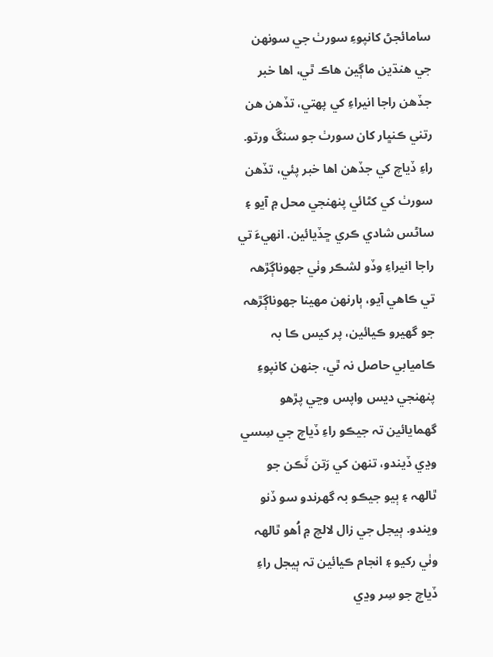سامائجڻ کانپوءِ سورٺ جي سونهن جي هنڌين ماڳين هاڪ ٿي، اها خبر جڏهن راجا انيراءِ کي پهتي، تڏهن هن رتني ڪنڀار کان سورٺ جو سنڱ ورتو. راءِ ڏياچ کي جڏهن اها خبر پئي، تڏهن سورٺ کي کڻائي پنھنجي محل ۾ آيو ۽ ساڻس شادي ڪري ڇڏيائين. انهيءَ تي راجا انيراءِ وڏو لشڪر وٺي جهوناڳڙھہ تي ڪاهي آيو، ٻارنهن مهينا جهوناڳڙھہ جو گهيرو ڪيائين، پر کيس ڪا بہ ڪاميابي حاصل نہ ٿي، جنهن کانپوءِ پنھنجي ديس واپس وڃي پڙهو گهمايائين تہ جيڪو راءِ ڏياچ جي سِسي وڍي ڏيندو، تنهن کي رَتن ٽَڪن جو ٿالھہ ۽ ٻيو جيڪو بہ گهرندو سو ڏنو ويندو. ٻيجل جي زال لالچ ۾ اُهو ٿالھہ وٺي رکيو ۽ انجام ڪيائين تہ ٻيجل راءِ ڏياچ جو سِر وڍي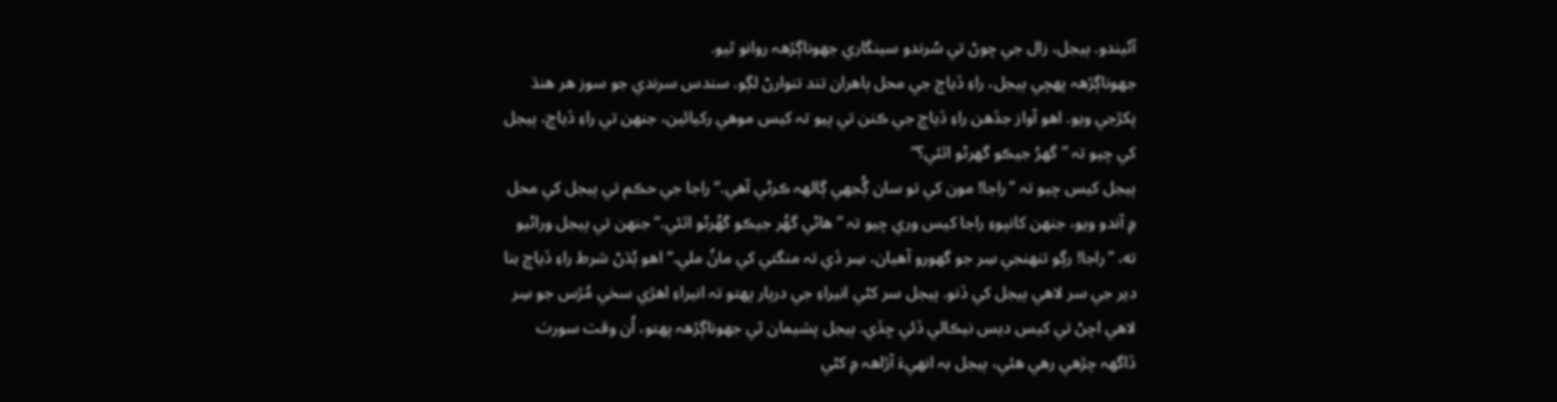آڻيندو. ٻيجل، زال جي چوڻ تي سُرندو سينگاري جهوناڳڙھہ روانو ٿيو.
جهوناڳڙھہ پهچي ٻيجل، راءِ ڏياچ جي محل ٻاهران تند تنوارڻ لڳو. سندس سرندي جو سوز هر هنڌ پکڙجي ويو. اهو آواز جڏهن راءِ ڏياچ جي ڪنن تي پيو تہ کيس موهي رکيائين، جنهن تي راءِ ڏياچ، ٻيجل کي چيو تہ ”گهرُ جيڪو گهرڻو اٿئي؟“
ٻيجل کيس چيو تہ ”راجا! مون کي تو سان ڳُجهي ڳالھہ ڪرڻي آهي.“ راجا جي حڪم تي ٻيجل کي محل ۾ آندو ويو، جنهن کانپوءِ راجا کيس وري چيو تہ ”هاڻي گهُر جيڪو گهُرڻو اٿئي.“ جنهن تي ٻيجل وراڻيو ته، ”راجا! رڳو تنھنجي سِر جو گهورو آهيان، سِر ڏي تہ منگتي کي مانُ ملي.“ اهو ٻُڌڻ شرط راءِ ڏياچ بنا دير جي سر لاهي ٻيجل کي ڏنو. ٻيجل سر کڻي انيراءِ جي درٻار پهتو تہ انيراءِ اهڙي سخي مُڙس جو سِر لاهي اچڻ تي کيس ديس نيڪالي ڏئي ڇڏي. ٻيجل پشيمان ٿي جهوناڳڙھہ پهتو، اُن وقت سورٺ ڏاگهہ چڙهي رهي هئي، ٻيجل بہ انهيءَ آڙاھہ ۾ کڻي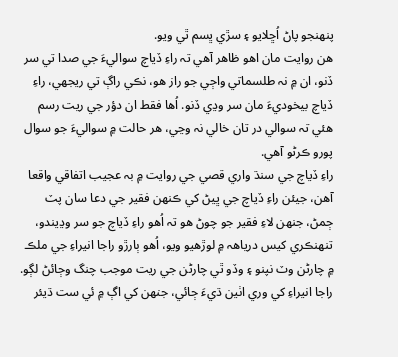پنهنجو پاڻ اُڇلايو ۽ سڙي ڀسم ٿي ويو.
هن روايت مان اهو ظاهر آهي تہ راءِ ڏياچ سواليءَ جي صدا تي سر ڏنو، ان ۾ نہ طلسماتي واڄي جو راز هو، نڪي راڳ تي ريجهي، راءِ ڏياچ بيخوديءَ مان سر وڍي ڏنو. اُها فقط ان دؤر جي ريت رسم هئي تہ سوالي در تان خالي نہ وڃي، هر حالت ۾ سواليءَ جو سوال پورو ڪرڻو آهي.
راءِ ڏياچ جي سنڌ واري قصي جي روايت ۾ بہ عجيب اتفاقي واقعا آهن، جيئن راءِ ڏياچ جي ڀيڻ کي ڪنهن فقير جي دعا سان پٽ ڄمڻ، جنهن لاءِ فقير جو چوڻ هو تہ اُهو راءِ ڏياچ جو سر وڍيندو، تنهنڪري کيس درياھہ ۾ لوڙهيو ويو، اُهو ٻارڙو راجا انيراءِ جي ملڪ ۾ چارڻن وٽ نپنو ۽ وڏو ٿي چارڻن جي ريت موجب چنگ وڄائڻ لڳو.
راجا انيراءِ کي وري اٺين ڌيءَ ڄائي، جنهن کي اڳ ۾ ئي ست ڌيئر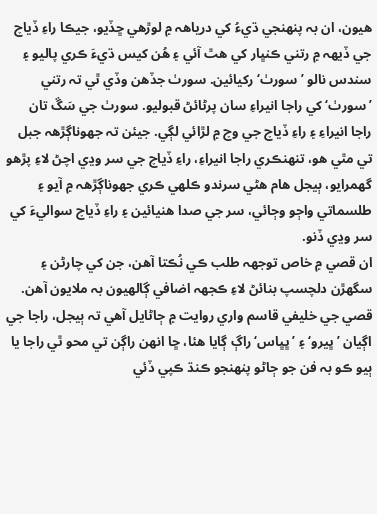هيون، ان بہ پنھنجي ڌيءُ کي درياھہ ۾ لوڙهي ڇڏيو، جيڪا راءِ ڏياچ جي ڏيھہ ۾ رتني ڪنڀار کي هٿ آئي ۽ هُن کيس ڌيءَ ڪري پاليو ۽ سندس نالو ’سورٺ‘ رکيائين. سورٺ جڏهن وڏي ٿي تہ رتني ’سورٺ‘ کي راجا انيراءِ سان پرڻائڻ قبوليو. سورٺ جي سَڱ تان راجا انيراءِ ۽ راءِ ڏياچ جي وچ ۾ لڙائي لڳي. جيئن تہ جهوناڳڙھہ جبل تي مٿي هو، تنهنڪري راجا انيراءِ، راءِ ڏياچ جي سر وڍي اچڻ لاءِ پڙهو گهمرايو، ٻيجل هام هڻي سرندو ڪلهي ڪري جهوناڳڙھہ ۾ آيو ۽ طلسماتي واڄو وڄائي، سر جي صدا هنيائين ۽ راءِ ڏياچ سواليءَ کي سر وڍي ڏنو.
ان قصي ۾ خاص توجھہ طلب ڪي نُڪتا آهن، جن کي چارڻن ۽ سگهڙن دلچسپ بنائڻ لاءِ ڪجهہ اضافي ڳالهيون بہ ملايون آهن.
قصي جي خليفي قاسم واري روايت ۾ ڄاڻايل آهي تہ ٻيجل، راجا جي اڳيان ’ڀيرو‘ ۽ ’ڀڀاس‘ راڳ ڳايا هئا، ڇا انهن راڳن تي محو ٿي راجا يا ٻيو ڪو بہ فن جو ڄاڻو پنهنجو ڪنڌ ڪپي ڏئي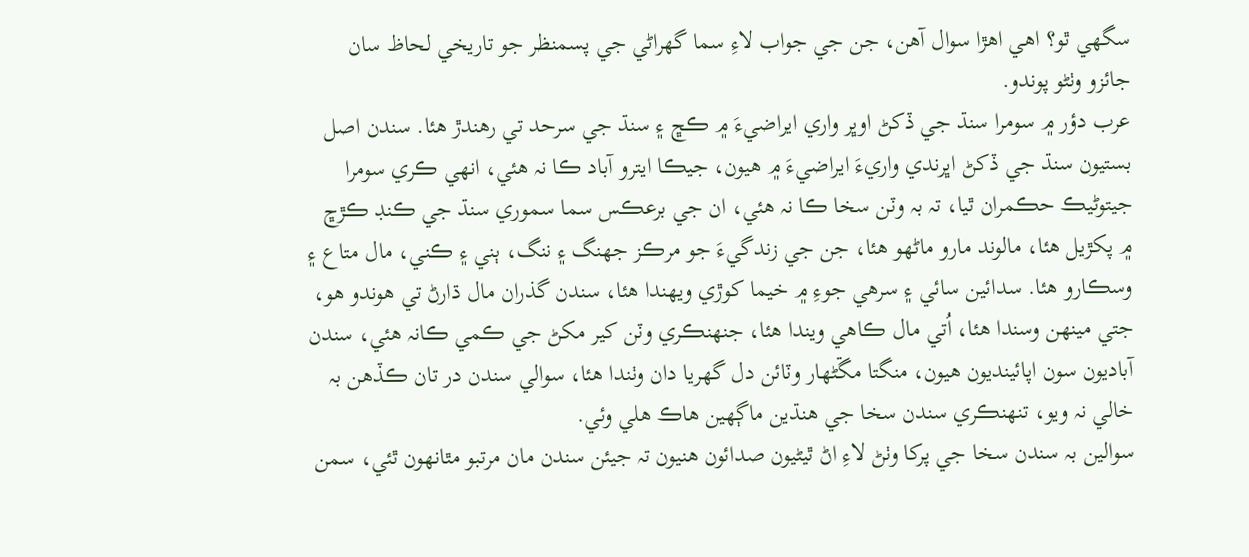سگهي ٿو؟ اهي اهڙا سوال آهن، جن جي جواب لاءِ سما گهراڻي جي پسمنظر جو تاريخي لحاظ سان جائزو وٺڻو پوندو.
عرب دؤر ۾ سومرا سنڌ جي ڏکڻ اوڀر واري ايراضيءَ ۾ ڪڇ ۽ سنڌ جي سرحد تي رهندڙ هئا. سندن اصل بستيون سنڌ جي ڏکڻ اڀرندي واريءَ ايراضيءَ ۾ هيون، جيڪا ايترو آباد ڪا نہ هئي، انهي ڪري سومرا جيتوڻيڪ حڪمران ٿيا، تہ بہ وٽن سخا ڪا نہ هئي، ان جي برعڪس سما سموري سنڌ جي ڪنڊ ڪڙڇ ۾ پکڙيل هئا، مالوند مارو ماڻهو هئا، جن جي زندگيءَ جو مرڪز جهنگ ۽ ننگ، ٻني ۽ ڪني، مال متاع ۽ وسڪارو هئا. سدائين سائي ۽ سرهي جوءِ ۾ خيما کوڙي ويهندا هئا، سندن گذران مال ڌارڻ تي هوندو هو، جتي مينهن وسندا هئا، اُتي مال ڪاهي ويندا هئا، جنهنڪري وٽن کير مکڻ جي ڪمي ڪانہ هئي، سندن آباديون سون اپائينديون هيون، منگتا مڱڻهار وٽائن دل گهريا دان وٺندا هئا، سوالي سندن در تان ڪڏهن بہ خالي نہ ويو، تنهنڪري سندن سخا جي هنڌين ماڳهين هاڪ هلي وئي.
سوالين بہ سندن سخا جي پرکا وٺڻ لاءِ اڻ ٿيڻيون صدائون هنيون تہ جيئن سندن مان مرتبو مٿانهون ٿئي، سمن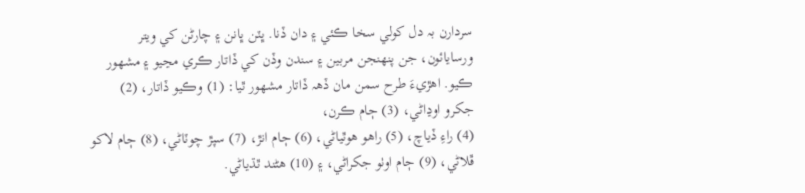سردارن بہ دل کولي سخا ڪئي ۽ دان ڏنا. ڀٽن ڀانن ۽ چارڻن کي ويتر ورسايائون، جن پنهنجن مربين ۽ سندن وڏن کي ڏاتار ڪري مڃيو ۽ مشھور ڪيو. اهڙيءَ طرح سمن مان ڏھہ ڏاتار مشھور ٿيا: (1) وڪيو ڏاتار، (2) جکرو اوڍاڻي، (3) ڄام ڪرن،
(4) راءِ ڏياچ، (5) راهو هوٿياڻي، (6) ڄام انڙ، (7) سپڙ چوٽاڻي، (8) ڄام لاکو ڦلاڻي، (9) ڄام اوٺو جکراڻي، ۽ (10) هڻند ٿڌياڻي.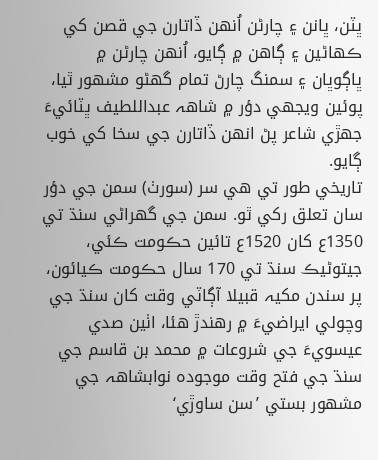ڀٽن، ڀانن ۽ چارڻن اُنهن ڏاتارن جي قصن کي ڪهاڻين ۽ ڳاهن ۾ ڳايو، اُنهن چارڻن ۾ ڀاڳوڀان ۽ سمنگ چارڻ تمام گهڻو مشھور ٿيا، پوئين ويجهي دؤر ۾ شاھہ عبداللطيف ڀٽائيءَ جهڙي شاعر پڻ انهن ڏاتارن جي سخا کي خوب ڳايو.
تاريخي طور تي هي سر (سورٺ) سمن جي دؤر سان تعلق رکي ٿو. سمن جي گهراڻي سنڌ تي 1350ع کان 1520ع تائين حڪومت ڪئي، جيتوڻيڪ سنڌ تي 170 سال حڪومت ڪيائون، پر سندن مکيہ قبيلا آڳاٽي وقت کان سنڌ جي وچولي ايراضيءَ ۾ رهندڙ هئا، اٺين صدي عيسويءَ جي شروعات ۾ محمد بن قاسم جي سنڌ جي فتح وقت موجودہ نوابشاھہ جي مشھور بستي ’سن ساوڙي‘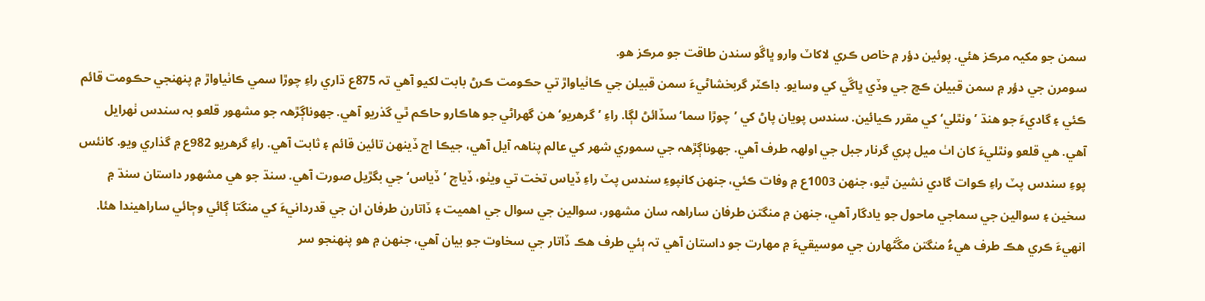سمن جو مکيہ مرڪز هئي. پوئين دؤر ۾ خاص ڪري لاکاٽ وارو ڀاڱو سندن طاقت جو مرڪز هو.
سومرن جي دؤر ۾ سمن قبيلن ڪڇ جي وڏي ڀاڱي کي وسايو. ڊاڪٽر گربخشاڻيءَ سمن قبيلن جي ڪاٺياواڙ تي حڪومت ڪرڻ بابت لکيو آهي تہ 875ع ڌاري راءِ چوڙا سمي ڪاٺياواڙ ۾ پنھنجي حڪومت قائم ڪئي ۽ گاديءَ جو هنڌ ’ونٿلي‘ کي مقرر ڪيائين. سندس پويان پاڻ کي ’چوڙا سما‘ سڏائڻ لڳا. راءِ ’گرهريو‘ هن گهراڻي جو هاڪارو حاڪم ٿي گذريو آهي. جهوناڳڙھہ جو مشھور قلعو بہ سندس ٺهرايل آهي. هي قلعو ونٿليءَ کان اٺ ميل پري گرنار جبل جي اولھہ طرف آهي. جهوناڳڙھہ جي سموري شھر کي عالم پناھہ آيل آهي، جيڪا اڄ ڏينهن تائين قائم ۽ ثابت آهي. راءِ گرهريو 982ع ۾ گذاري ويو. کانئس پوءِ سندس پٽ راءِ ڪوات گادي نشين ٿيو، جنهن 1003ع ۾ وفات ڪئي، جنهن کانپوءِ سندس پٽ راءِ ڏياس تخت تي ويٺو، ڏياچ ’ڏياس‘ جي بگڙيل صورت آهي. سنڌ جو هي مشھور داستان سنڌ ۾ سخين ۽ سوالين جي سماجي ماحول جو يادگار آهي، جنهن ۾ منگتن طرفان ساراھہ سان مشهور، سوالين جي سوال جي اهميت ۽ ڏاتارن طرفان ان جي قدردانيءَ کي منگتا ڳائي وڄائي ساراهيندا هئا. انهيءَ ڪري هڪ طرف هيءُ منگتن مڱڻهارن جي موسيقيءَ ۾ مهارت جو داستان آهي تہ ٻئي طرف هڪ ڏاتار جي سخاوت جو بيان آهي، جنهن ۾ هو پنهنجو سر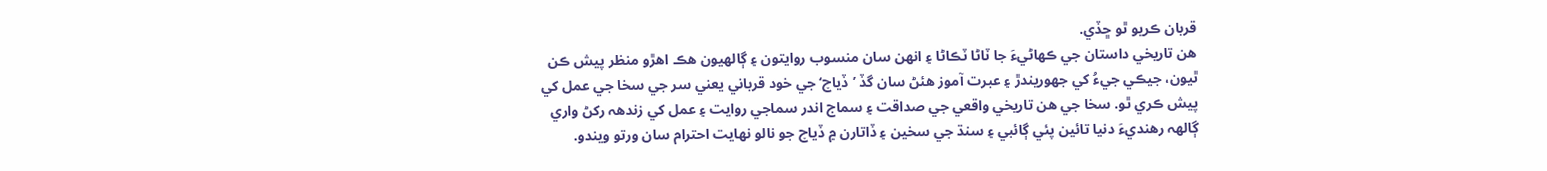قربان ڪريو ٿو ڇڏي.
هن تاريخي داستان جي ڪهاڻيءَ جا ٽاڻا ٽڪاڻا ۽ انهن سان منسوب روايتون ۽ ڳالهيون هڪ اهڙو منظر پيش ڪن ٿيون، جيڪي جيءُ کي جهوريندڙ ۽ عبرت آموز هئڻ سان گڏ ’ڏياچ‘ جي خود قرباني يعني سر جي سخا جي عمل کي پيش ڪري ٿو. سخا جي هن تاريخي واقعي جي صداقت ۽ سماج اندر سماجي روايت ۽ عمل کي زندھہ رکڻ واري ڳالھہ رهنديءَ دنيا تائين پئي ڳائبي ۽ سنڌ جي سخين ۽ ڏاتارن ۾ ڏياچ جو نالو نهايت احترام سان ورتو ويندو.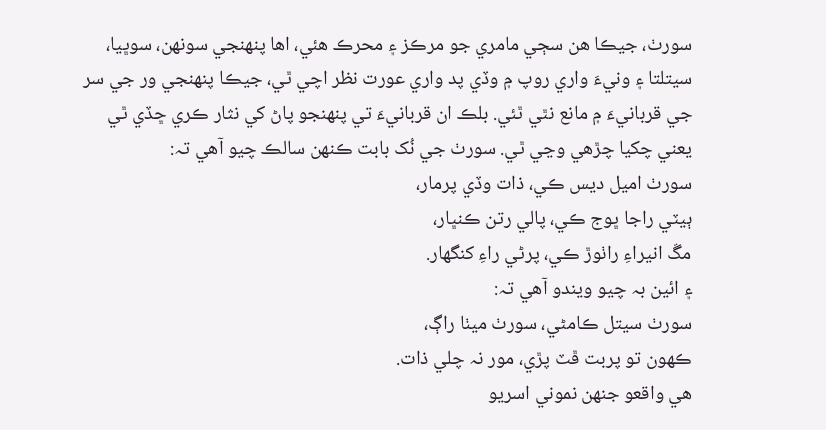سورٺ، جيڪا هن سڄي مامري جو مرڪز ۽ محرڪ هئي، اها پنھنجي سونهن، سوڀيا، سيتلتا ۽ ونيءَ واري روپ ۾ وڏي پد واري عورت نظر اچي ٿي، جيڪا پنھنجي ور جي سر جي قربانيءَ ۾ مانع نٿي ٿئي. بلڪ ان قربانيءَ تي پنهنجو پاڻ کي نثار ڪري ڇڏي ٿي يعني چکيا چڙهي وڃي ٿي. سورٺ جي نُک بابت ڪنهن سالڪ چيو آهي تہ:
سورٺ اميل ديس ڪي، ذات وڏي پرمار،
ٻيٽي راجا ڀوج ڪي، پالي رتن ڪنڀار،
مڱ انيراءِ راٺوڙ ڪي، پرڻي راءِ کنگهار.
۽ ائين بہ چيو ويندو آهي تہ:
سورٺ سيتل ڪامڻي، سورٺ ميٺا راڳ،
ڪهون تو پربت ڦٽ پڙي، مور نہ چلي ذات.
هي واقعو جنهن نموني اسريو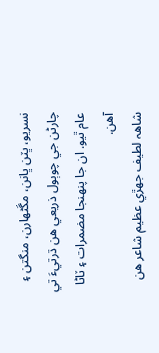نسريو، ڀٽن ڀانن، مڱڻهارن، منگتن ۽ چارڻن جي چوٻول ذريعي هن ڌرتيءَ تي عام ٿيو. ان جا پنهنجا مضمرات ۽ ٽاڻا آهن.
شاھہ لطيف جهڙي عظيم شاعر هن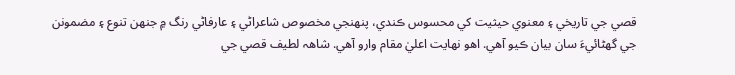قصي جي تاريخي ۽ معنوي حيثيت کي محسوس ڪندي، پنھنجي مخصوص شاعراڻي ۽ عارفاڻي رنگ ۾ جنهن تنوع ۽ مضمونن جي گهڻائيءَ سان بيان ڪيو آهي. اهو نهايت اعليٰ مقام وارو آهي. شاھہ لطيف قصي جي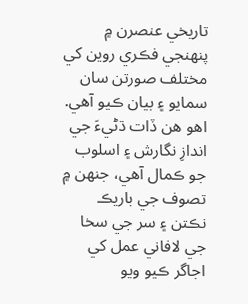تاريخي عنصرن ۾ پنھنجي فڪري روين کي مختلف صورتن سان سمايو ۽ بيان ڪيو آهي. اهو هن ڏات ڌڻيءَ جي اندازِ نگارش ۽ اسلوب جو ڪمال آهي، جنهن ۾ تصوف جي باريڪ نڪتن ۽ سر جي سخا جي لافاني عمل کي اجاگر ڪيو ويو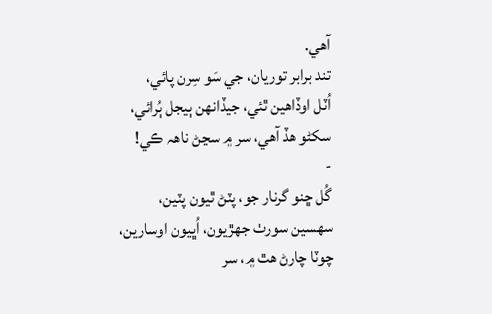آهي.
تند برابر توريان، جي سَو سِرن پائي،
اُٽل اوڏاهين ٿئي، جيڏانهن ٻيجل ٻُرائي،
سکڻو هڏ آهي، سر ۾ سڃڻ ناھہ ڪي!
-
گُل ڇنو گرنار جو، پٽڻ ٿيون پٽين،
سهسين سورٺ جهڙيون، اُڀيون اوسارين،
چوٽا چارڻ هٿ ۾، سر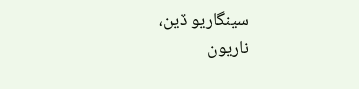سينگاريو ڏين،
ناريون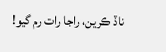ناڏ ڪرين، راجا رات رم گيو!